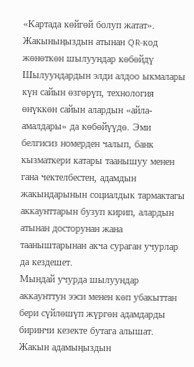«Картада көйгөй болуп жатат». Жакыныңыздын атынан QR-код жөнөткөн шылуундар көбөйдү
Шылуундардын элди алдоо ыкмалары күн сайын өзгөрүп, технология өнүккөн сайын алардын «айла-амалдары» да көбөйүүдө. Эми белгисиз номерден чалып, банк кызматкери катары таанышуу менен гана чектелбестен, адамдын жакындарынын социалдык тармактагы аккаунттарын бузуп кирип, алардын атынан досторунан жана тааныштарынан акча сураган учурлар да кездешет.
Мындай учурда шылуундар аккаунттун ээси менен көп убакыттан бери сүйлөшүп жүргөн адамдарды биринчи кезекте бутага алышат. Жакын адамыңыздын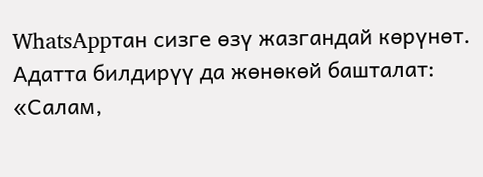WhatsAppтан сизге өзү жазгандай көрүнөт. Адатта билдирүү да жөнөкөй башталат: «Салам,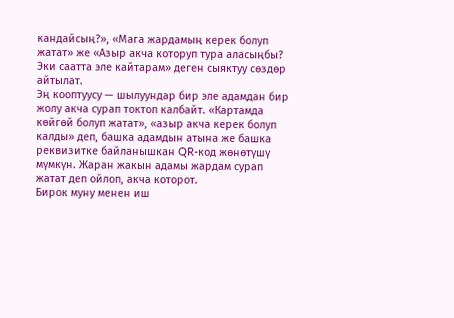кандайсың?», «Мага жардамың керек болуп жатат» же «Азыр акча которуп тура аласыңбы? Эки саатта эле кайтарам» деген сыяктуу сөздөр айтылат.
Эң кооптуусу — шылуундар бир эле адамдан бир жолу акча сурап токтоп калбайт. «Картамда көйгөй болуп жатат», «азыр акча керек болуп калды» деп, башка адамдын атына же башка реквизитке байланышкан QR-код жөнөтүшү мүмкүн. Жаран жакын адамы жардам сурап жатат деп ойлоп, акча которот.
Бирок муну менен иш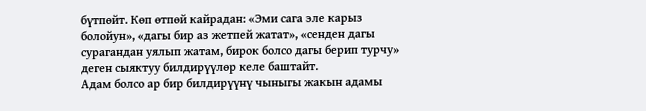бүтпөйт. Көп өтпөй кайрадан: «Эми сага эле карыз болойун», «дагы бир аз жетпей жатат», «сенден дагы сурагандан уялып жатам, бирок болсо дагы берип турчу» деген сыяктуу билдирүүлөр келе баштайт.
Адам болсо ар бир билдирүүнү чыныгы жакын адамы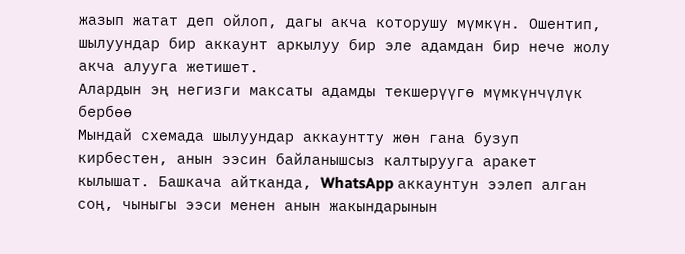жазып жатат деп ойлоп, дагы акча которушу мүмкүн. Ошентип, шылуундар бир аккаунт аркылуу бир эле адамдан бир нече жолу акча алууга жетишет.
Алардын эң негизги максаты адамды текшерүүгө мүмкүнчүлүк бербөө
Мындай схемада шылуундар аккаунтту жөн гана бузуп кирбестен, анын ээсин байланышсыз калтырууга аракет кылышат. Башкача айтканда, WhatsApp аккаунтун ээлеп алган соң, чыныгы ээси менен анын жакындарынын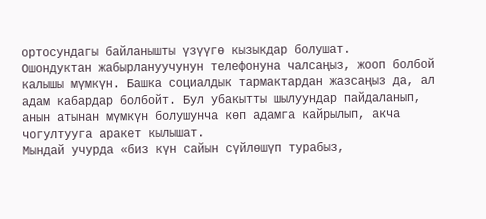ортосундагы байланышты үзүүгө кызыкдар болушат.
Ошондуктан жабырлануучунун телефонуна чалсаңыз, жооп болбой калышы мүмкүн. Башка социалдык тармактардан жазсаңыз да, ал адам кабардар болбойт. Бул убакытты шылуундар пайдаланып, анын атынан мүмкүн болушунча көп адамга кайрылып, акча чогултууга аракет кылышат.
Мындай учурда «биз күн сайын сүйлөшүп турабыз,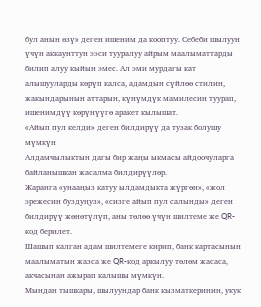бул анын өзү» деген ишеним да кооптуу. Себеби шылуун үчүн аккаунттун ээси тууралуу айрым маалыматтарды билип алуу кыйын эмес. Ал эми мурдагы кат алышууларды көрүп калса, адамдын сүйлөө стилин, жакындарынын аттарын, күнүмдүк мамилесин туурап, ишенимдүү көрүнүүгө аракет кылышат.
«Айып пул келди» деген билдирүү да тузак болушу мүмкүн
Алдамчылыктын дагы бир жаңы ыкмасы айдоочуларга байланышкан жасалма билдирүүлөр.
Жаранга «унааңыз катуу ылдамдыкта жүргөн», «жол эрежесин буздуңуз», «сизге айып пул салынды» деген билдирүү жөнөтүлүп, аны төлөө үчүн шилтеме же QR-код берилет.
Шашып калган адам шилтемеге кирип, банк картасынын маалыматын жазса же QR-код аркылуу төлөм жасаса, акчасынан ажырап калышы мүмкүн.
Мындан тышкары, шылуундар банк кызматкеринин, укук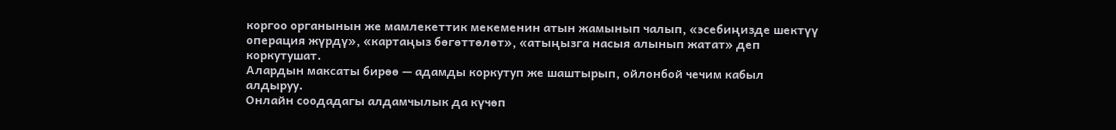коргоо органынын же мамлекеттик мекеменин атын жамынып чалып, «эсебиңизде шектүү операция жүрдү», «картаңыз бөгөттөлөт», «атыңызга насыя алынып жатат» деп коркутушат.
Алардын максаты бирөө — адамды коркутуп же шаштырып, ойлонбой чечим кабыл алдыруу.
Онлайн соодадагы алдамчылык да күчөп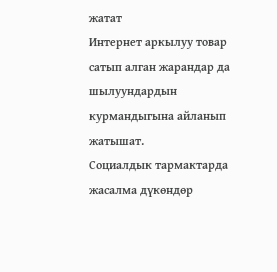жатат
Интернет аркылуу товар сатып алган жарандар да шылуундардын курмандыгына айланып жатышат.
Социалдык тармактарда жасалма дүкөндөр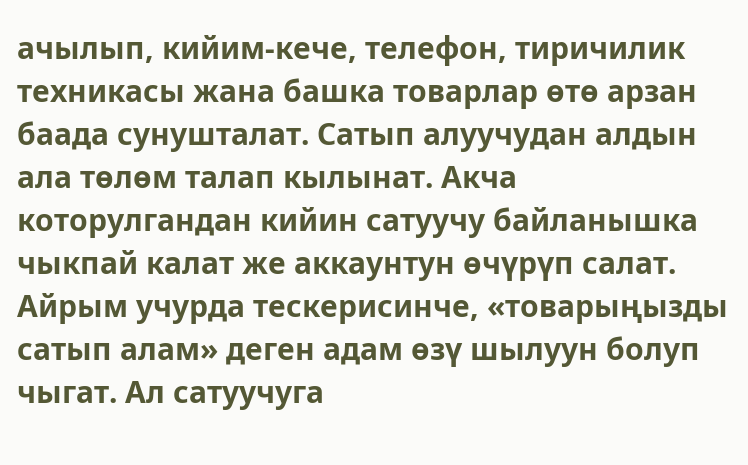ачылып, кийим-кече, телефон, тиричилик техникасы жана башка товарлар өтө арзан баада сунушталат. Сатып алуучудан алдын ала төлөм талап кылынат. Акча которулгандан кийин сатуучу байланышка чыкпай калат же аккаунтун өчүрүп салат.
Айрым учурда тескерисинче, «товарыңызды сатып алам» деген адам өзү шылуун болуп чыгат. Ал сатуучуга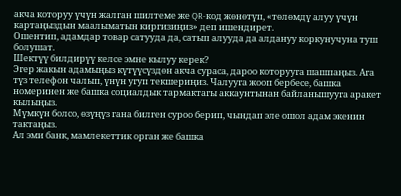акча которуу үчүн жалган шилтеме же QR-код жөнөтүп, «төлөмдү алуу үчүн картаңыздын маалыматын киргизиңиз» деп ишендирет.
Ошентип, адамдар товар сатууда да, сатып алууда да алдануу коркунучуна туш болушат.
Шектүү билдирүү келсе эмне кылуу керек?
Эгер жакын адамыңыз күтүүсүздөн акча сураса, дароо которууга шашпаңыз. Ага түз телефон чалып, үнүн угуп текшериңиз. Чалууга жооп бербесе, башка номеринен же башка социалдык тармактагы аккаунтынан байланышууга аракет кылыңыз.
Мүмкүн болсо, өзүңүз гана билген суроо берип, чындап эле ошол адам экенин тактаңыз.
Ал эми банк, мамлекеттик орган же башка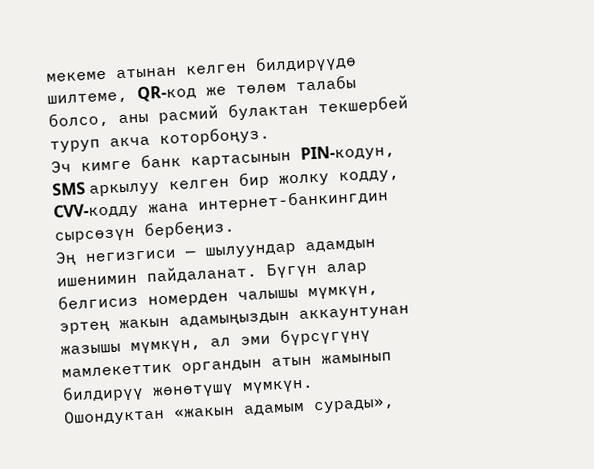мекеме атынан келген билдирүүдө шилтеме, QR-код же төлөм талабы болсо, аны расмий булактан текшербей туруп акча которбоңуз.
Эч кимге банк картасынын PIN-кодун, SMS аркылуу келген бир жолку кодду, CVV-кодду жана интернет-банкингдин сырсөзүн бербеңиз.
Эң негизгиси — шылуундар адамдын ишенимин пайдаланат. Бүгүн алар белгисиз номерден чалышы мүмкүн, эртең жакын адамыңыздын аккаунтунан жазышы мүмкүн, ал эми бүрсүгүнү мамлекеттик органдын атын жамынып билдирүү жөнөтүшү мүмкүн.
Ошондуктан «жакын адамым сурады»,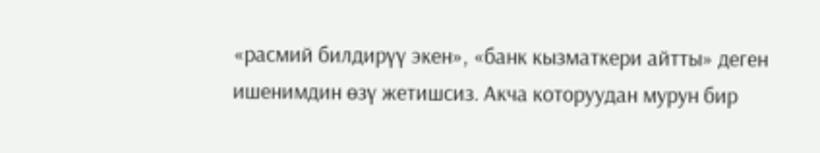«расмий билдирүү экен», «банк кызматкери айтты» деген ишенимдин өзү жетишсиз. Акча которуудан мурун бир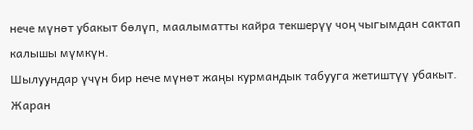нече мүнөт убакыт бөлүп, маалыматты кайра текшерүү чоң чыгымдан сактап калышы мүмкүн.
Шылуундар үчүн бир нече мүнөт жаңы курмандык табууга жетиштүү убакыт. Жаран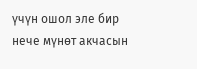үчүн ошол эле бир нече мүнөт акчасын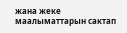жана жеке маалыматтарын сактап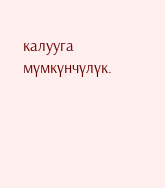калууга мүмкүнчүлүк.